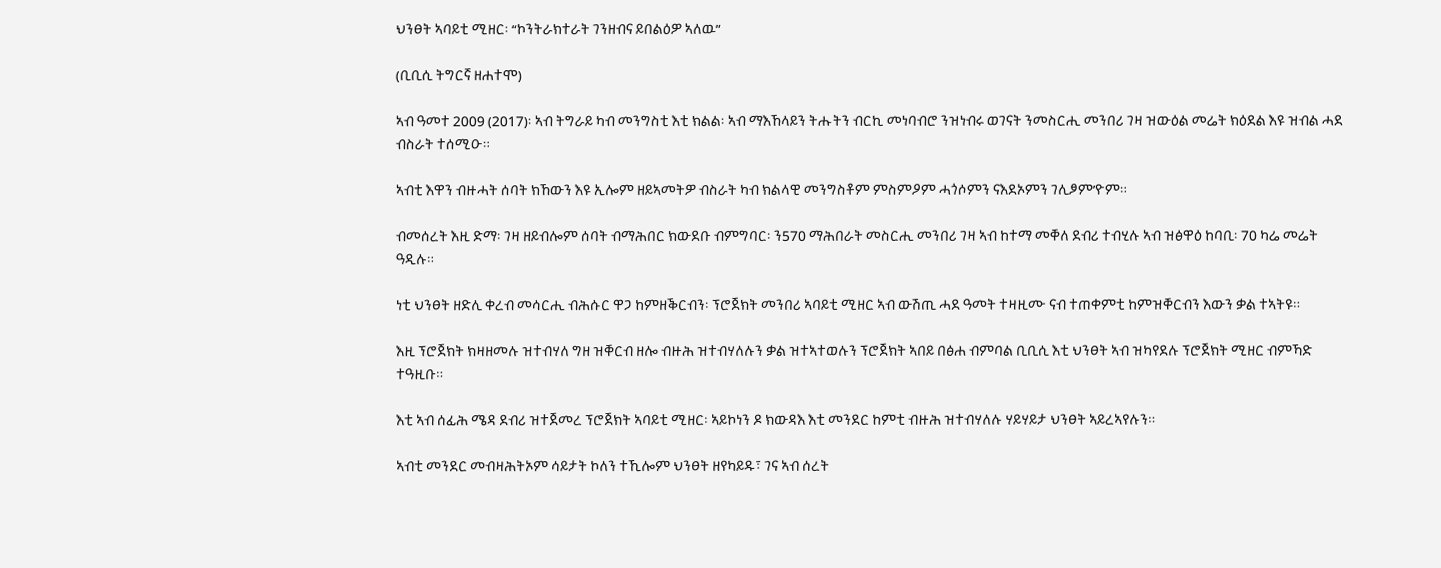ህንፀት ኣባይቲ ሚዘር፡ “ኮንትራክተራት ገንዘብና ይበልዕዎ ኣለዉ”

(ቢቢሲ ትግርኛ ዘሐተሞ)

ኣብ ዓመተ 2009 (2017)፡ ኣብ ትግራይ ካብ መንግስቲ እቲ ክልል፡ ኣብ ማእኸላይን ትሑትን ብርኪ መነባብሮ ንዝነብሩ ወገናት ንመስርሒ መንበሪ ገዛ ዝውዕል መሬት ክዕደል እዩ ዝብል ሓደ ብስራት ተሰሚዑ።

ኣብቲ እዋን ብዙሓት ሰባት ክኸውን እዩ ኢሎም ዘይኣመትዎ ብስራት ካብ ክልላዊ መንግስቶም ምስምዖም ሓጎሶምን ናእደኦምን ገሊፆም’ዮም።

ብመሰረት እዚ ድማ፡ ገዛ ዘይብሎም ሰባት ብማሕበር ክውደቡ ብምግባር፡ ን570 ማሕበራት መስርሒ መንበሪ ገዛ ኣብ ከተማ መቐለ ደብሪ ተብሂሉ ኣብ ዝፅዋዕ ከባቢ፡ 70 ካሬ መሬት ዓዲሉ።

ነቲ ህንፀት ዘድሊ ቀረብ መሳርሒ ብሕሱር ዋጋ ከምዘቕርብን፡ ፕሮጀክት መንበሪ ኣባይቲ ሚዘር ኣብ ውሽጢ ሓደ ዓመት ተዛዚሙ ናብ ተጠቀምቲ ከምዝቐርብን እውን ቃል ተኣትዩ።

እዚ ፕሮጀክት ክዛዘመሉ ዝተብሃለ ግዘ ዝቐርብ ዘሎ ብዙሕ ዝተብሃለሉን ቃል ዝተኣተወሉን ፕሮጀክት ኣበይ በፅሐ ብምባል ቢቢሲ እቲ ህንፀት ኣብ ዝካየደሉ ፕሮጀክት ሚዘር ብምኻድ ተዓዚቡ።

እቲ ኣብ ሰፊሕ ሜዳ ደብሪ ዝተጀመረ ፕሮጀክት ኣባይቲ ሚዘር፡ ኣይኮነን ዶ ክውዳእ እቲ መንደር ከምቲ ብዙሕ ዝተብሃለሉ ሃይሃይታ ህንፀት ኣይረኣየሉን።

ኣብቲ መንደር መብዛሕትኦም ሳይታት ኮለን ተኺሎም ህንፀት ዘየካይዱ፣ ገና ኣብ ሰረት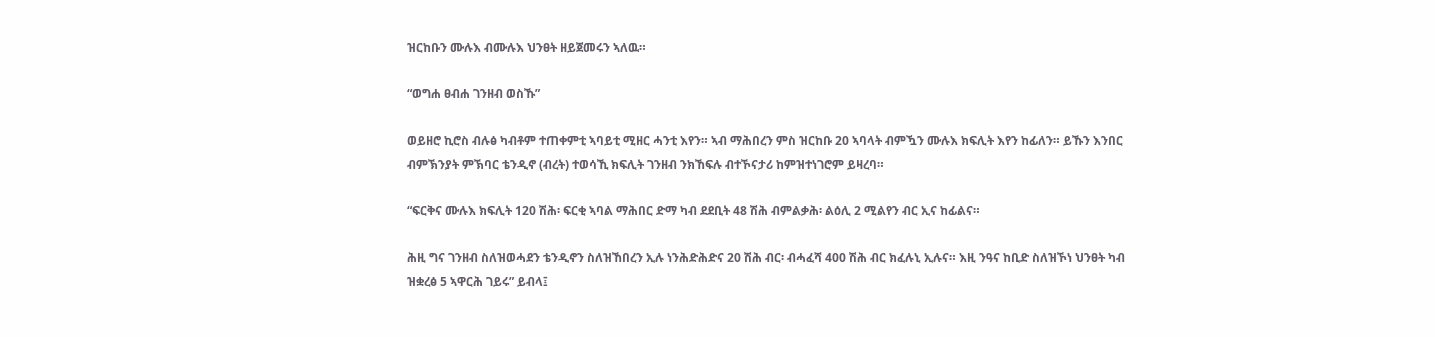ዝርከቡን ሙሉእ ብሙሉእ ህንፀት ዘይጀመሩን ኣለዉ።

“ወግሐ ፀብሐ ገንዘብ ወስኹ”

ወይዘሮ ኪሮስ ብሉፅ ካብቶም ተጠቀምቲ ኣባይቲ ሚዘር ሓንቲ እየን። ኣብ ማሕበረን ምስ ዝርከቡ 20 ኣባላት ብምዃን ሙሉእ ክፍሊት እየን ከፊለን። ይኹን እንበር ብምኽንያት ምኽባር ቴንዲኖ (ብረት) ተወሳኺ ክፍሊት ገንዘብ ንክኸፍሉ ብተኾናታሪ ከምዝተነገሮም ይዛረባ።

“ፍርቅና ሙሉእ ክፍሊት 120 ሽሕ፡ ፍርቂ ኣባል ማሕበር ድማ ካብ ደደቢት 48 ሽሕ ብምልቃሕ፡ ልዕሊ 2 ሚልየን ብር ኢና ከፊልና።

ሕዚ ግና ገንዘብ ስለዝወሓደን ቴንዲኖን ስለዝኸበረን ኢሉ ነንሕድሕድና 20 ሽሕ ብር፡ ብሓፈሻ 400 ሽሕ ብር ክፈሉኒ ኢሉና። እዚ ንዓና ከቢድ ስለዝኾነ ህንፀት ካብ ዝቋረፅ 5 ኣዋርሕ ገይሩ” ይብላ፤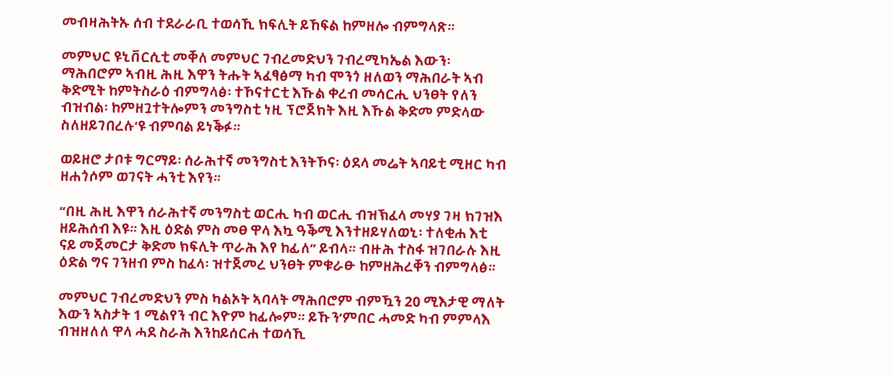መብዛሕትኡ ሰብ ተደራራቢ ተወሳኺ ክፍሊት ይኸፍል ከምዘሎ ብምግላጽ።

መምህር ዩኒቨርሲቲ መቐለ መምህር ገብረመድህን ገብረሚካኤል እውን፡ ማሕበሮም ኣብዚ ሕዚ እዋን ትሑት ኣፈፃፅማ ካብ ሞንጎ ዘለወን ማሕበራት ኣብ ቅድሚት ከምትስራዕ ብምግላፅ፡ ተኾናተርቲ እኹል ቀረብ መሳርሒ ህንፀት የለን ብዝብል፡ ከምዘጓተትሎምን መንግስቲ ነዚ ፕሮጀክት እዚ እኹል ቅድመ ምድላው ስለዘይገበረሉ’ዩ ብምባል ይነቕፉ።

ወይዘሮ ታቦቱ ግርማይ፡ ሰራሕተኛ መንግስቲ እንትኾና፡ ዕደላ መሬት ኣባይቲ ሚዘር ካብ ዘሐጎሶም ወገናት ሓንቲ እየን።

“በዚ ሕዚ እዋን ሰራሕተኛ መንግስቲ ወርሒ ካብ ወርሒ ብዝኽፈላ መሃያ ገዛ ክገዝእ ዘይሕሰብ እዩ። እዚ ዕድል ምስ መፀ ዋላ እኳ ዓቕሚ እንተዘይሃለወኒ፡ ተለቂሐ እቲ ናይ መጀመርታ ቅድመ ክፍሊት ጥራሕ እየ ከፊለ” ይብላ። ብዙሕ ተስፋ ዝገበራሉ እዚ ዕድል ግና ገንዘብ ምስ ከፈላ፡ ዝተጀመረ ህንፀት ምቁራፁ ከምዘሕረቐን ብምግላፅ።

መምህር ገብረመድህን ምስ ካልኦት ኣባላት ማሕበሮም ብምዃን 20 ሚእታዊ ማለት እውን ኣስታት 1 ሚልየን ብር እዮም ከፊሎም። ይኹን’ምበር ሓመድ ካብ ምምላእ ብዝዘለለ ዋላ ሓደ ስራሕ እንከይሰርሐ ተወሳኺ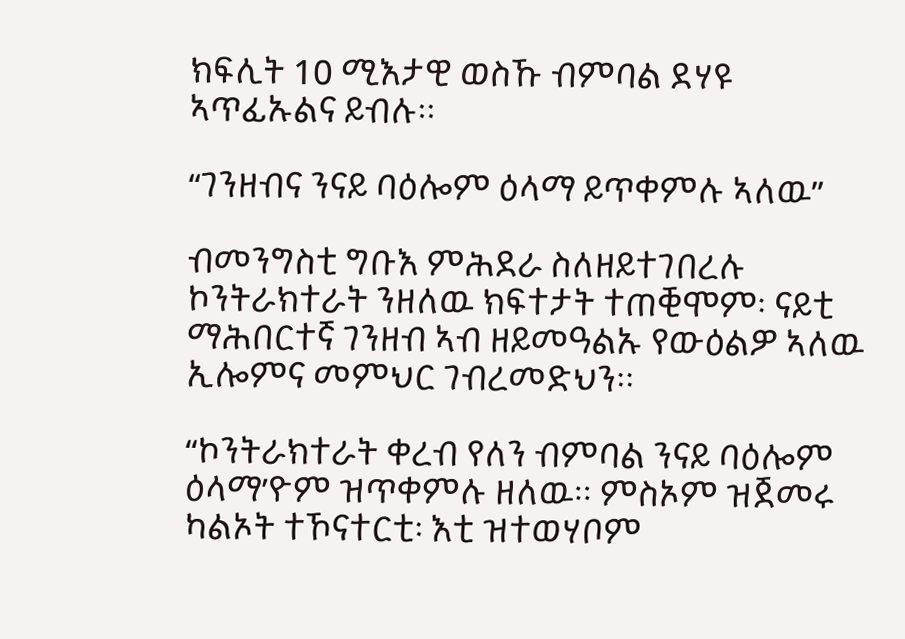ክፍሊት 10 ሚእታዊ ወስኹ ብምባል ደሃዩ ኣጥፊኡልና ይብሉ።

“ገንዘብና ንናይ ባዕሎም ዕላማ ይጥቀምሉ ኣለዉ”

ብመንግስቲ ግቡእ ምሕደራ ስለዘይተገበረሉ ኮንትራክተራት ንዘለዉ ክፍተታት ተጠቒሞም፡ ናይቲ ማሕበርተኛ ገንዘብ ኣብ ዘይመዓልኡ የውዕልዎ ኣለዉ ኢሎምና መምህር ገብረመድህን።

“ኮንትራክተራት ቀረብ የለን ብምባል ንናይ ባዕሎም ዕላማ’ዮም ዝጥቀምሉ ዘለዉ። ምስኦም ዝጀመሩ ካልኦት ተኾናተርቲ፡ እቲ ዝተወሃቦም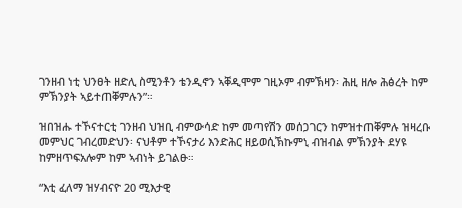ገንዘብ ነቲ ህንፀት ዘድሊ ስሚንቶን ቴንዲኖን ኣቐዲሞም ገዚኦም ብምኽዛን፡ ሕዚ ዘሎ ሕፅረት ከም ምኽንያት ኣይተጠቐምሉን”።

ዝበዝሑ ተኾናተርቲ ገንዘብ ህዝቢ ብምውሳድ ከም መጣየሽን መሰጋገርን ከምዝተጠቐምሉ ዝዛረቡ መምህር ገብረመድህን፡ ናህቶም ተኾናታሪ እንድሕር ዘይወሲኽኩምኒ ብዝብል ምኽንያት ደሃዩ ከምዘጥፍአሎም ከም ኣብነት ይገልፁ።

“እቲ ፈለማ ዝሃብናዮ 20 ሚእታዊ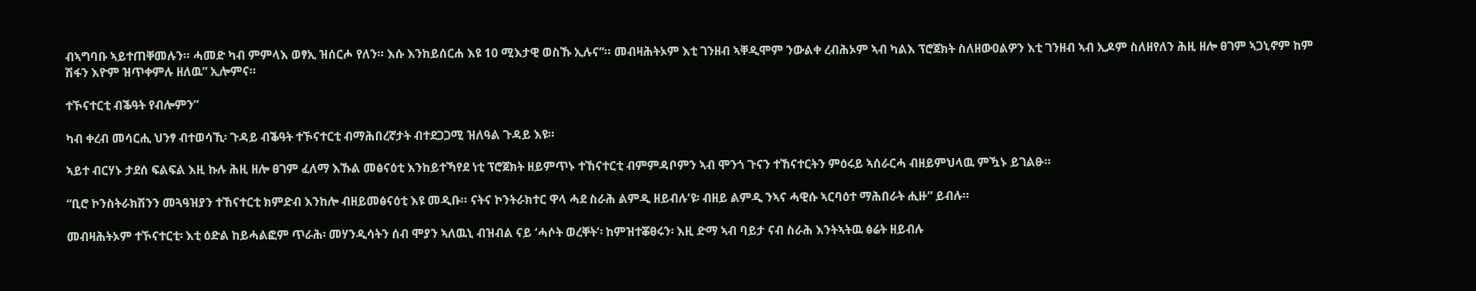ብኣግባቡ ኣይተጠቐመሉን። ሓመድ ካብ ምምላእ ወፃኢ ዝሰርሖ የለን። እሱ እንከይሰርሐ እዩ 10 ሚእታዊ ወስኹ ኢሉና”። መብዛሕትኦም እቲ ገንዘብ ኣቐዲሞም ንውልቀ ረብሕኦም ኣብ ካልእ ፕሮጀክት ስለዘውዐልዎን እቲ ገንዘብ ኣብ ኢዶም ስለዘየለን ሕዚ ዘሎ ፀገም ኣጋኒኖም ከም ሽፋን እዮም ዝጥቀምሉ ዘለዉ” ኢሎምና።

ተኾናተርቲ ብቕዓት የብሎምን”

ካብ ቀረብ መሳርሒ ህንፃ ብተወሳኺ፡ ጉዳይ ብቕዓት ተኾናተርቲ ብማሕበረኛታት ብተደጋጋሚ ዝለዓል ጉዳይ እዩ።

ኣይተ ብርሃኑ ታደሰ ፍልፍል እዚ ኩሉ ሕዚ ዘሎ ፀገም ፈለማ እኹል መፅናዕቲ እንከይተኻየደ ነቲ ፕሮጀክት ዘይምጥኑ ተኸናተርቲ ብምምዳቦምን ኣብ ሞንጎ ጉናን ተኸናተርትን ምዕሩይ ኣሰራርሓ ብዘይምህላዉ ምዃኑ ይገልፁ።

“ቢሮ ኮንስትራክሽንን መጓዓዝያን ተኸናተርቲ ክምድብ እንከሎ ብዘይመፅናዕቲ እዩ መዲቡ። ናትና ኮንትራክተር ዋላ ሓደ ስራሕ ልምዲ ዘይብሉ’ዩ፡ ብዘይ ልምዲ ንኣና ሓዊሱ ኣርባዕተ ማሕበራት ሒዙ” ይብሉ።

መብዛሕትኦም ተኾናተርቲ፡ እቲ ዕድል ከይሓልፎም ጥራሕ፡ መሃንዲሳትን ሰብ ሞያን ኣለዉኒ ብዝብል ናይ ‘ሓሶት ወረቐት’፡ ከምዝተቖፀሩን፡ እዚ ድማ ኣብ ባይታ ናብ ስራሕ እንትኣትዉ ፅሬት ዘይብሉ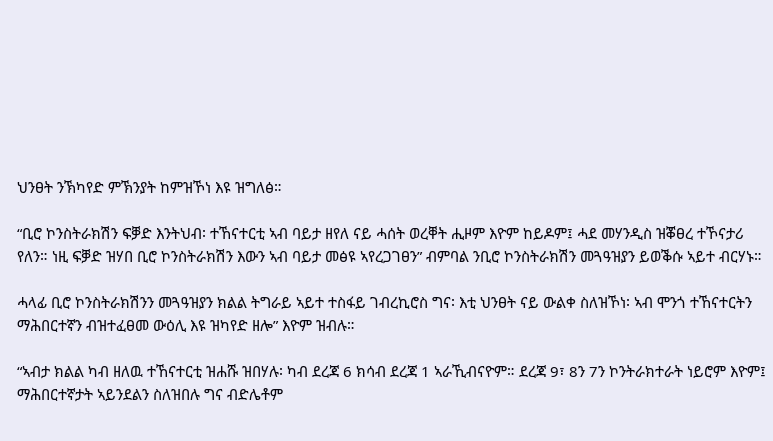ህንፀት ንኽካየድ ምኽንያት ከምዝኾነ እዩ ዝግለፅ።

“ቢሮ ኮንስትራክሽን ፍቓድ እንትህብ፡ ተኸናተርቲ ኣብ ባይታ ዘየለ ናይ ሓሰት ወረቐት ሒዞም እዮም ከይዶም፤ ሓደ መሃንዲስ ዝቖፀረ ተኾናታሪ የለን። ነዚ ፍቓድ ዝሃበ ቢሮ ኮንስትራክሽን እውን ኣብ ባይታ መፅዩ ኣየረጋገፀን” ብምባል ንቢሮ ኮንስትራክሽን መጓዓዝያን ይወቕሱ ኣይተ ብርሃኑ።

ሓላፊ ቢሮ ኮንስትራክሽንን መጓዓዝያን ክልል ትግራይ ኣይተ ተስፋይ ገብረኪሮስ ግና፡ እቲ ህንፀት ናይ ውልቀ ስለዝኾነ፡ ኣብ ሞንጎ ተኸናተርትን ማሕበርተኛን ብዝተፈፀመ ውዕሊ እዩ ዝካየድ ዘሎ” እዮም ዝብሉ።

“ኣብታ ክልል ካብ ዘለዉ ተኸናተርቲ ዝሐሹ ዝበሃሉ፡ ካብ ደረጃ 6 ክሳብ ደረጃ 1 ኣራኺብናዮም። ደረጃ 9፣ 8ን 7ን ኮንትራክተራት ነይሮም እዮም፤ ማሕበርተኛታት ኣይንደልን ስለዝበሉ ግና ብድሌቶም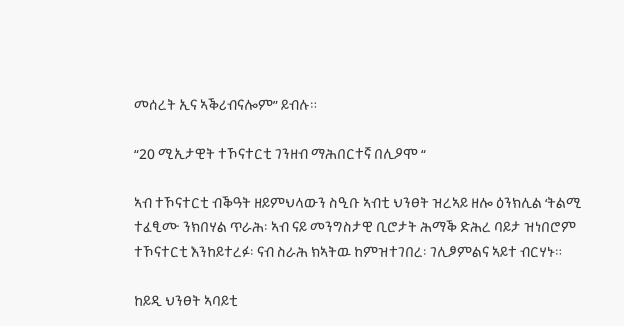መሰረት ኢና ኣቕሪብናሎም” ይብሉ።

“20 ሚኢታዊት ተኾናተርቲ ገንዘብ ማሕበርተኛ በሊዖሞ “

ኣብ ተኾናተርቲ ብቕዓት ዘይምህላውን ስዒቡ ኣብቲ ህንፀት ዝረኣይ ዘሎ ዕንክሊል ‘ትልሚ ተፈፂሙ ንክበሃል ጥራሕ፡ ኣብ ናይ መንግስታዊ ቢሮታት ሕማቕ ድሕረ ባይታ ዝነበሮም ተኾናተርቲ እንከይተረፉ፡ ናብ ስራሕ ክኣትዉ ከምዝተገበረ፡ ገሊፆምልና ኣይተ ብርሃኑ።

ከይዲ ህንፀት ኣባይቲ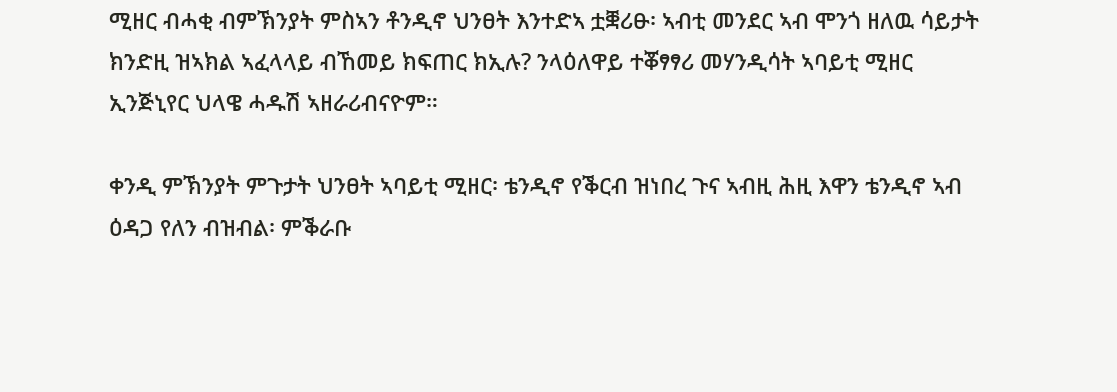ሚዘር ብሓቂ ብምኽንያት ምስኣን ቶንዲኖ ህንፀት እንተድኣ ቷቛሪፁ፡ ኣብቲ መንደር ኣብ ሞንጎ ዘለዉ ሳይታት ክንድዚ ዝኣክል ኣፈላላይ ብኸመይ ክፍጠር ክኢሉ? ንላዕለዋይ ተቖፃፃሪ መሃንዲሳት ኣባይቲ ሚዘር ኢንጅኒየር ህላዌ ሓዱሽ ኣዘራሪብናዮም።

ቀንዲ ምኽንያት ምጉታት ህንፀት ኣባይቲ ሚዘር፡ ቴንዲኖ የቕርብ ዝነበረ ጉና ኣብዚ ሕዚ እዋን ቴንዲኖ ኣብ ዕዳጋ የለን ብዝብል፡ ምቕራቡ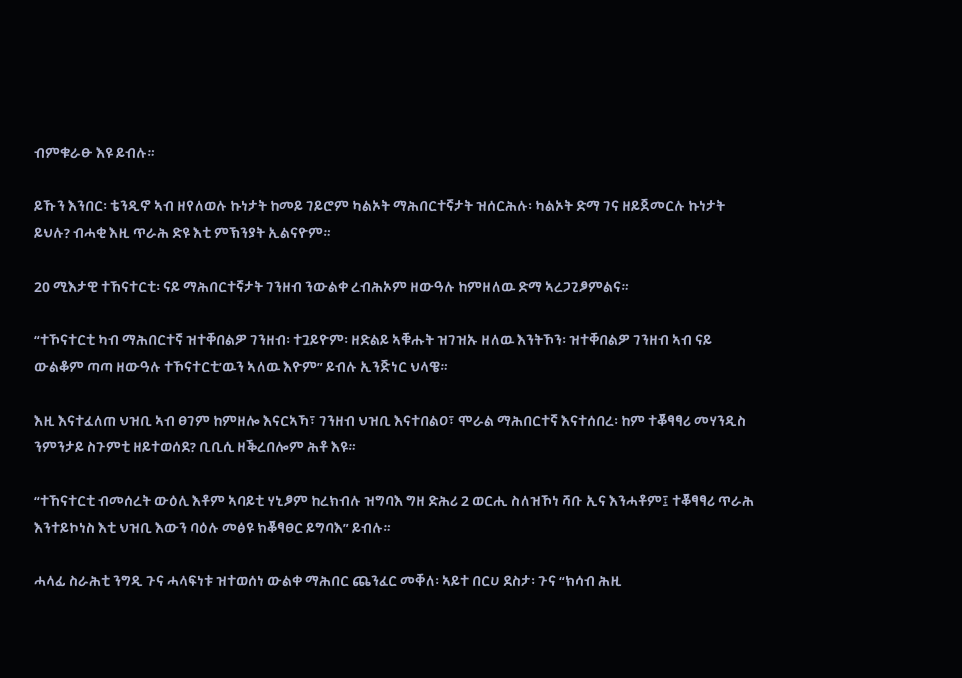ብምቁራፁ እዩ ይብሉ።

ይኹን እንበር፡ ቴንዲኖ ኣብ ዘየለወሉ ኩነታት ከመይ ገይሮም ካልኦት ማሕበርተኛታት ዝሰርሕሉ፡ ካልኦት ድማ ገና ዘይጀመርሉ ኩነታት ይህሉ? ብሓቂ እዚ ጥራሕ ድዩ እቲ ምኽንያት ኢልናዮም።

20 ሚእታዊ ተኸናተርቲ፡ ናይ ማሕበርተኛታት ገንዘብ ንውልቀ ረብሕኦም ዘውዓሉ ከምዘለዉ ድማ ኣረጋጊፆምልና።

“ተኾናተርቲ ካብ ማሕበርተኛ ዝተቐበልዎ ገንዘብ፡ ተጓይዮም፡ ዘድልይ ኣቑሑት ዝገዝኡ ዘለዉ እንትኾን፡ ዝተቐበልዎ ገንዘብ ኣብ ናይ ውልቆም ጣጣ ዘውዓሉ ተኾናተርቲ’ዉን ኣለዉ እዮም” ይብሉ ኢንጅነር ህላዌ።

እዚ እናተፈለጠ ህዝቢ ኣብ ፀገም ከምዘሎ እናርኣኻ፣ ገንዘብ ህዝቢ እናተበልዐ፣ ሞራል ማሕበርተኛ እናተሰበረ፡ ከም ተቖፃፃሪ መሃንዲስ ንምንታይ ስጉምቲ ዘይተወሰደ? ቢቢሲ ዘቕረበሎም ሕቶ እዩ።

“ተኸናተርቲ ብመሰረት ውዕሊ እቶም ኣባይቲ ሃኒፆም ከረክብሉ ዝግባእ ግዘ ድሕሪ 2 ወርሒ ስለዝኾነ ሻቡ ኢና እንሓቶም፤ ተቖፃፃሪ ጥራሕ እንተይኮነስ እቲ ህዝቢ እውን ባዕሉ መፅዩ ክቖፃፀር ይግባእ” ይብሉ።

ሓላፊ ስራሕቲ ንግዲ ጉና ሓላፍነቱ ዝተወሰነ ውልቀ ማሕበር ጨንፈር መቐለ፡ ኣይተ በርሀ ደስታ፡ ጉና “ክሳብ ሕዚ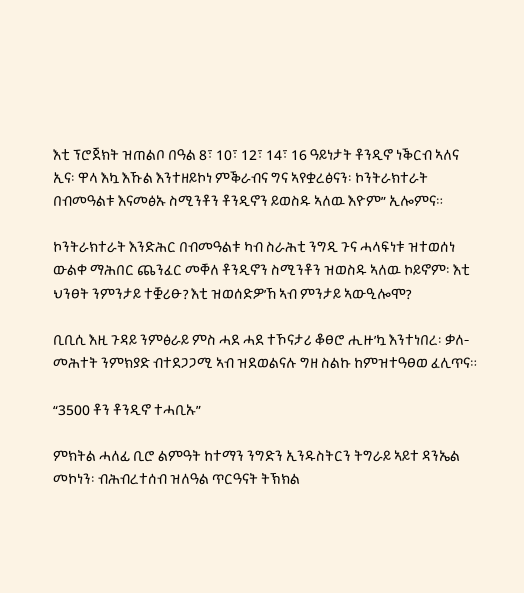እቲ ፕሮጀክት ዝጠልቦ በዓል 8፣ 10፣ 12፣ 14፣ 16 ዓይነታት ቶንዲኖ ነቕርብ ኣለና ኢና፡ ዋላ እኳ እኹል እንተዘይኮነ ምቕራብና ግና ኣየቋረፅናን፡ ኮንትራክተራት በብመዓልቱ እናመፅኡ ስሚንቶን ቶንዲኖን ይወስዱ ኣለዉ እዮም” ኢሎምና።

ኮንትራክተራት እንድሕር በብመዓልቱ ካብ ስራሕቲ ንግዲ ጉና ሓላፍነቱ ዝተወሰነ ውልቀ ማሕበር ጨንፈር መቐለ ቶንዲኖን ስሚንቶን ዝወስዱ ኣለዉ ኮይኖም፡ እቲ ህንፀት ንምንታይ ተቛሪፁ? እቲ ዝወሰድዎ’ኸ ኣብ ምንታይ ኣውዒሎሞ?

ቢቢሲ እዚ ጉዳይ ንምፅራይ ምስ ሓደ ሓደ ተኾናታሪ ቆፀሮ ሒዙ’ኳ እንተነበረ፡ ቃለ-መሕተት ንምክያድ ብተደጋጋሚ ኣብ ዝደወልናሉ ግዘ ስልኩ ከምዝተዓፀወ ፈሊጥና።

“3500 ቶን ቶንዲኖ ተሓቢኡ”

ምክትል ሓለፊ ቢሮ ልምዓት ከተማን ንግድን ኢንዱስትርን ትግራይ ኣይተ ዳንኤል መኮነን፡ ብሕብረተሰብ ዝለዓል ጥርዓናት ትኽክል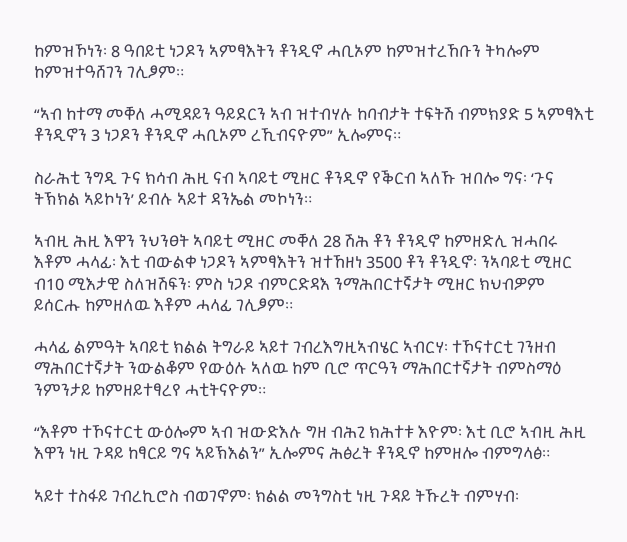ከምዝኾነን፡ 8 ዓበይቲ ነጋዶን ኣምፃእትን ቶንዲኖ ሓቢኦም ከምዝተረኸቡን ትካሎም ከምዝተዓሸገን ገሊፆም።

“ኣብ ከተማ መቐለ ሓሚዳይን ዓይደርን ኣብ ዝተብሃሉ ከባብታት ተፍትሽ ብምክያድ 5 ኣምፃእቲ ቶንዲኖን 3 ነጋዶን ቶንዲኖ ሓቢኦም ረኺብናዮም” ኢሎምና።

ስራሕቲ ንግዲ ጉና ክሳብ ሕዚ ናብ ኣባይቲ ሚዘር ቶንዲኖ የቕርብ ኣለኹ ዝበሎ ግና፡ ‘ጉና ትኽክል ኣይኮነን’ ይብሉ ኣይተ ዳንኤል መኮነን።

ኣብዚ ሕዚ እዋን ንህንፀት ኣባይቲ ሚዘር መቐለ 28 ሽሕ ቶን ቶንዲኖ ከምዘድሊ ዝሓበሩ እቶም ሓላፊ፡ እቲ ብውልቀ ነጋዶን ኣምፃእትን ዝተኸዘነ 3500 ቶን ቶንዲኖ፡ ንኣባይቲ ሚዘር ብ10 ሚእታዊ ስለዝሽፍን፡ ምስ ነጋዶ ብምርድዳእ ንማሕበርተኛታት ሚዘር ክህብዎም ይሰርሑ ከምዘለዉ እቶም ሓላፊ ገሊፆም።

ሓላፊ ልምዓት ኣባይቲ ክልል ትግራይ ኣይተ ገብረእግዚኣብሄር ኣብርሃ፡ ተኾናተርቲ ገንዘብ ማሕበርተኛታት ንውልቆም የውዕሉ ኣለዉ ከም ቢሮ ጥርዓን ማሕበርተኛታት ብምስማዕ ንምንታይ ከምዘይተፃረየ ሓቲትናዮም።

“እቶም ተኾናተርቲ ውዕሎም ኣብ ዝውድእሉ ግዘ ብሕጊ ክሕተቱ እዮም፡ እቲ ቢሮ ኣብዚ ሕዚ እዋን ነዚ ጉዳይ ከፃርይ ግና ኣይኽእልን” ኢሎምና ሕፅረት ቶንዲኖ ከምዘሎ ብምግላፅ።

ኣይተ ተስፋይ ገብረኪሮስ ብወገኖም፡ ክልል መንግስቲ ነዚ ጉዳይ ትኹረት ብምሃብ፡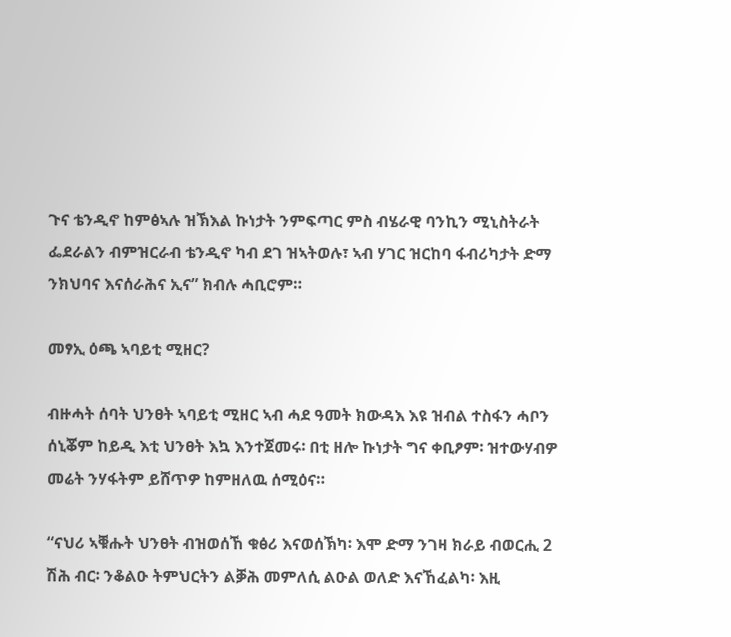ጉና ቴንዲኖ ከምፅኣሉ ዝኽእል ኩነታት ንምፍጣር ምስ ብሄራዊ ባንኪን ሚኒስትራት ፌደራልን ብምዝርራብ ቴንዲኖ ካብ ደገ ዝኣትወሉ፣ ኣብ ሃገር ዝርከባ ፋብሪካታት ድማ ንክህባና እናሰራሕና ኢና” ክብሉ ሓቢሮም።

መፃኢ ዕጫ ኣባይቲ ሚዘር?

ብዙሓት ሰባት ህንፀት ኣባይቲ ሚዘር ኣብ ሓደ ዓመት ክውዳእ እዩ ዝብል ተስፋን ሓቦን ሰኒቖም ከይዲ እቲ ህንፀት እኳ እንተጀመሩ፡ በቲ ዘሎ ኩነታት ግና ቀቢፆም፡ ዝተውሃብዎ መሬት ንሃፋትም ይሸጥዎ ከምዘለዉ ሰሚዕና።

“ናህሪ ኣቑሑት ህንፀት ብዝወሰኸ ቁፅሪ እናወሰኽካ፡ እሞ ድማ ንገዛ ክራይ ብወርሒ 2 ሽሕ ብር፡ ንቆልዑ ትምህርትን ልቓሕ መምለሲ ልዑል ወለድ እናኸፈልካ፡ እዚ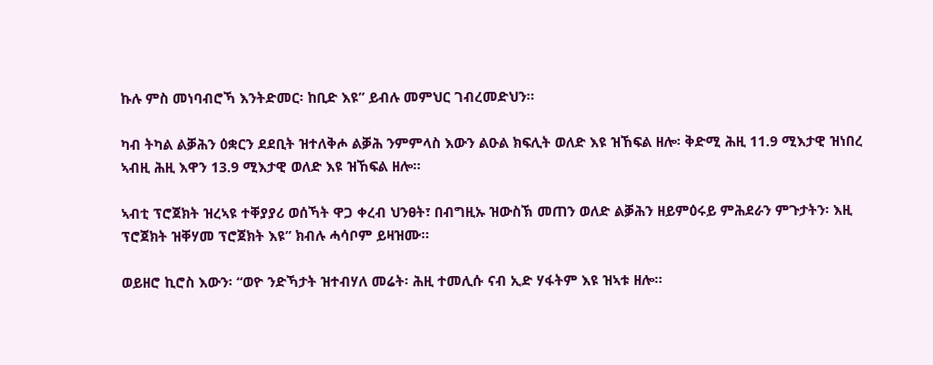ኩሉ ምስ መነባብሮኻ እንትድመር፡ ከቢድ እዩ” ይብሉ መምህር ገብረመድህን።

ካብ ትካል ልቓሕን ዕቋርን ደደቢት ዝተለቅሖ ልቓሕ ንምምላስ እውን ልዑል ክፍሊት ወለድ እዩ ዝኸፍል ዘሎ፡ ቅድሚ ሕዚ 11.9 ሚእታዊ ዝነበረ ኣብዚ ሕዚ እዋን 13.9 ሚእታዊ ወለድ እዩ ዝኸፍል ዘሎ።

ኣብቲ ፕሮጀክት ዝረኣዩ ተቐያያሪ ወሰኻት ዋጋ ቀረብ ህንፀት፣ በብግዚኡ ዝውስኽ መጠን ወለድ ልቓሕን ዘይምዕሩይ ምሕደራን ምጉታትን፡ እዚ ፕሮጀክት ዝቐሃመ ፕሮጀክት እዩ” ክብሉ ሓሳቦም ይዛዝሙ።

ወይዘሮ ኪሮስ እውን፡ “ወዮ ንድኻታት ዝተብሃለ መሬት፡ ሕዚ ተመሊሱ ናብ ኢድ ሃፋትም እዩ ዝኣቱ ዘሎ።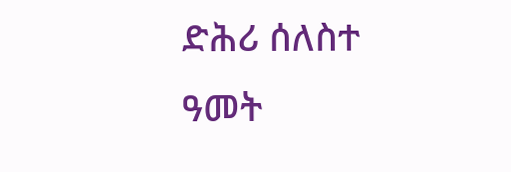ድሕሪ ሰለስተ ዓመት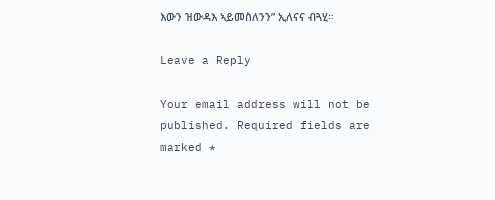እውን ዝውዳእ ኣይመስለንን” ኢለናና ብጓሂ።

Leave a Reply

Your email address will not be published. Required fields are marked *